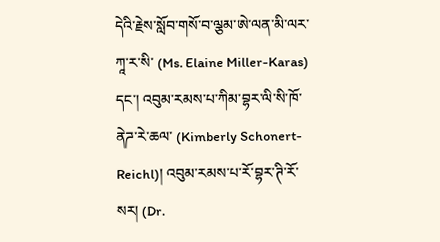དེའི་རྗེས་སློབ་གསོ་བ་ལྕམ་ཨེ་ལན་མི་ལར་ཀཱ་ར་སི་ (Ms. Elaine Miller-Karas) དང་། འབུམ་རམས་པ་ཀིམ་བྷར་ལི་སི་ཁོ་ནེཌ་རེ་ཆལ་ (Kimberly Schonert-Reichl)། འབུམ་རམས་པ་རོ་བྷར་ཊི་རོ་སར། (Dr.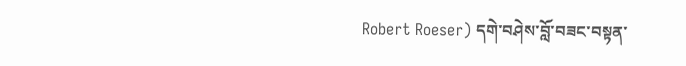Robert Roeser) དགེ་བཤེས་བློ་བཟང་བསྟན་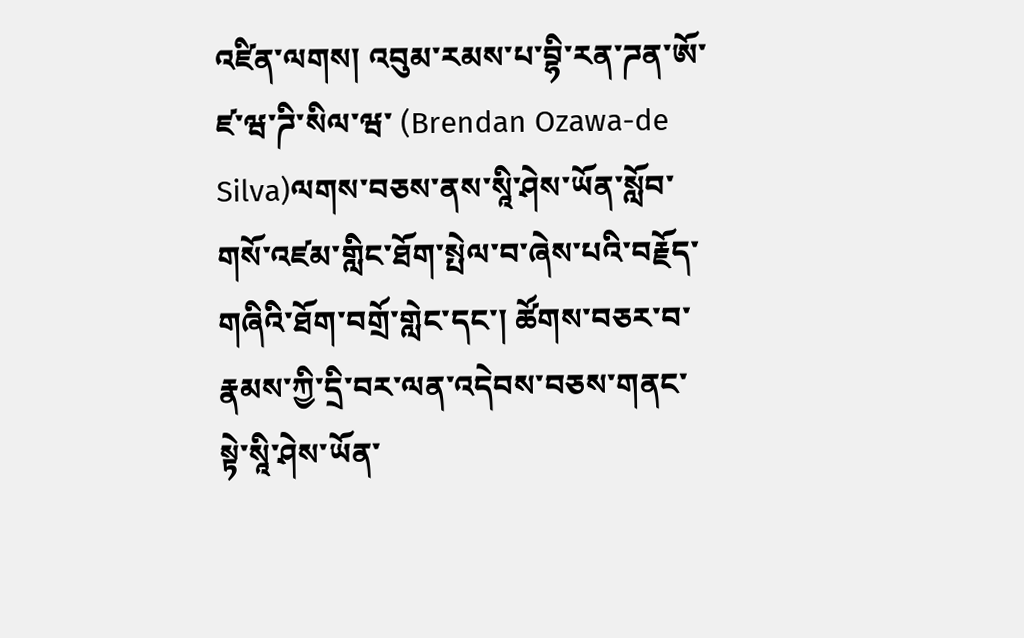འཛིན་ལགས། འབུམ་རམས་པ་བྷི་རན་ཌན་ཨོ་ཛ་ཝ་ཌི་སིལ་ཝ་ (Brendan Ozawa-de Silva)ལགས་བཅས་ནས་སཱི་ཤེས་ཡོན་སློབ་གསོ་འཛམ་གླིང་ཐོག་སྤེལ་བ་ཞེས་པའི་བརྗོད་གཞིའི་ཐོག་བགྲོ་གླེང་དང་། ཚོགས་བཅར་བ་རྣམས་ཀྱི་དྲི་བར་ལན་འདེབས་བཅས་གནང་སྟེ་སཱི་ཤེས་ཡོན་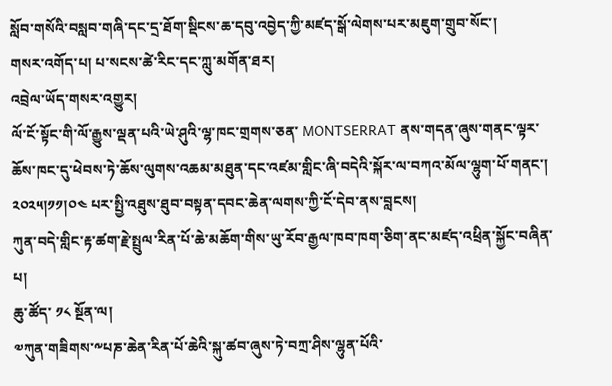སློབ་གསོའི་བསླབ་གཞི་དང་དྲ་ཐོག་སྡིངས་ཆ་དབུ་འབྱེད་ཀྱི་མཛད་སྒོ་ལེགས་པར་མཇུག་གྲུབ་སོང་།
གསར་འགོད་པ། པ་སངས་ཚེ་རིང་དང་ཀླུ་མགོན་ཐར།
འབྲེལ་ཡོད་གསར་འགྱུར།
ལོ་ངོ་སྟོང་གི་ལོ་རྒྱུས་ལྡན་པའི་ཡེ་ཤུའི་ལྷ་ཁང་གྲགས་ཅན་ MONTSERRAT ནས་གདན་ཞུས་གནང་ལྟར་ཆོས་ཁང་དུ་ཕེབས་ཏེ་ཆོས་ལུགས་འཆམ་མཐུན་དང་འཛམ་གླིང་ཞི་བདེའི་སྐོར་ལ་བཀའ་མོལ་ལྷུག་པོ་གནང་། ༢༠༢༥།༡༡།༠༤ པར་སྤྱི་འཐུས་ཐུབ་བསྟན་དབང་ཆེན་ལགས་ཀྱི་ངོ་དེབ་ནས་བླངས།
ཀུན་བདེ་གླིང་རྟ་ཚག་རྗེ་སྤྲུལ་རིན་པོ་ཆེ་མཆོག་གིས་ཡུ་རོབ་རྒྱལ་ཁབ་ཁག་ཅིག་ནང་མཛད་འཕྲིན་སྐྱོང་བཞིན་པ།
ཆུ་ཚོད་ ༡༨ སྔོན་ལ།
༧ཀུན་གཟིགས་༸པཎ་ཆེན་རིན་པོ་ཆེའི་སྐུ་ཚབ་ཞུས་ཏེ་བཀྲ་ཤིས་ལྷུན་པོའི་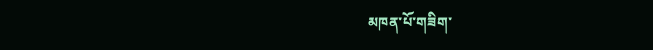མཁན་པོ་གཟིག་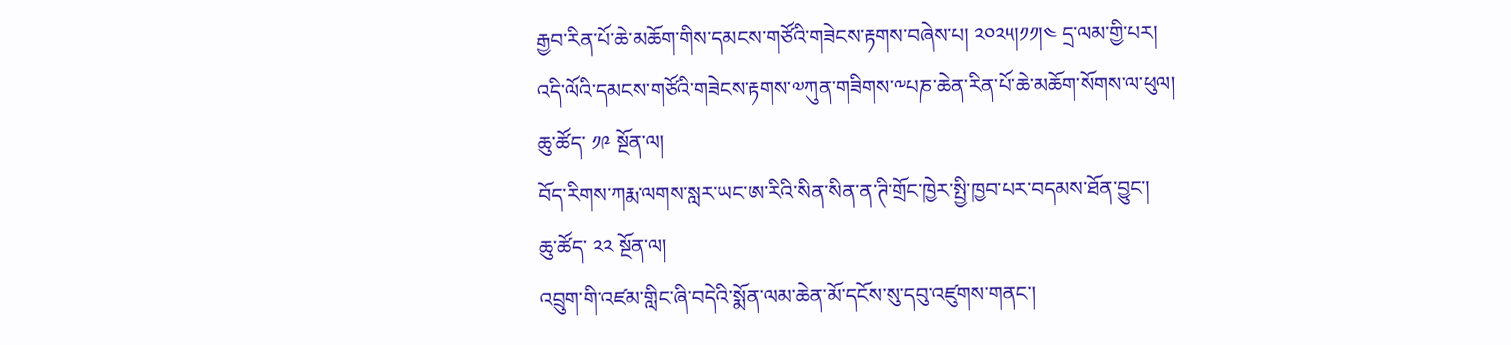རྒྱབ་རིན་པོ་ཆེ་མཆོག་གིས་དམངས་གཙོའི་གཟེངས་རྟགས་བཞེས་པ། ༢༠༢༥།༡༡།༤ དྲ་ལམ་གྱི་པར།
འདི་ལོའི་དམངས་གཙོའི་གཟེངས་རྟགས་༧ཀུན་གཟིགས་༸པཎ་ཆེན་རིན་པོ་ཆེ་མཆོག་སོགས་ལ་ཕུལ།
ཆུ་ཚོད་ ༡༩ སྔོན་ལ།
བོད་རིགས་ཀརྨ་ལགས་སླར་ཡང་ཨ་རིའི་སིན་སིན་ན་ཊི་གྲོང་ཁྱེར་སྤྱི་ཁྱབ་པར་བདམས་ཐོན་བྱུང་།
ཆུ་ཚོད་ ༢༢ སྔོན་ལ།
འབྲུག་གི་འཛམ་གླིང་ཞི་བདེའི་སྨོན་ལམ་ཆེན་མོ་དངོས་སུ་དབུ་འཛུགས་གནང་།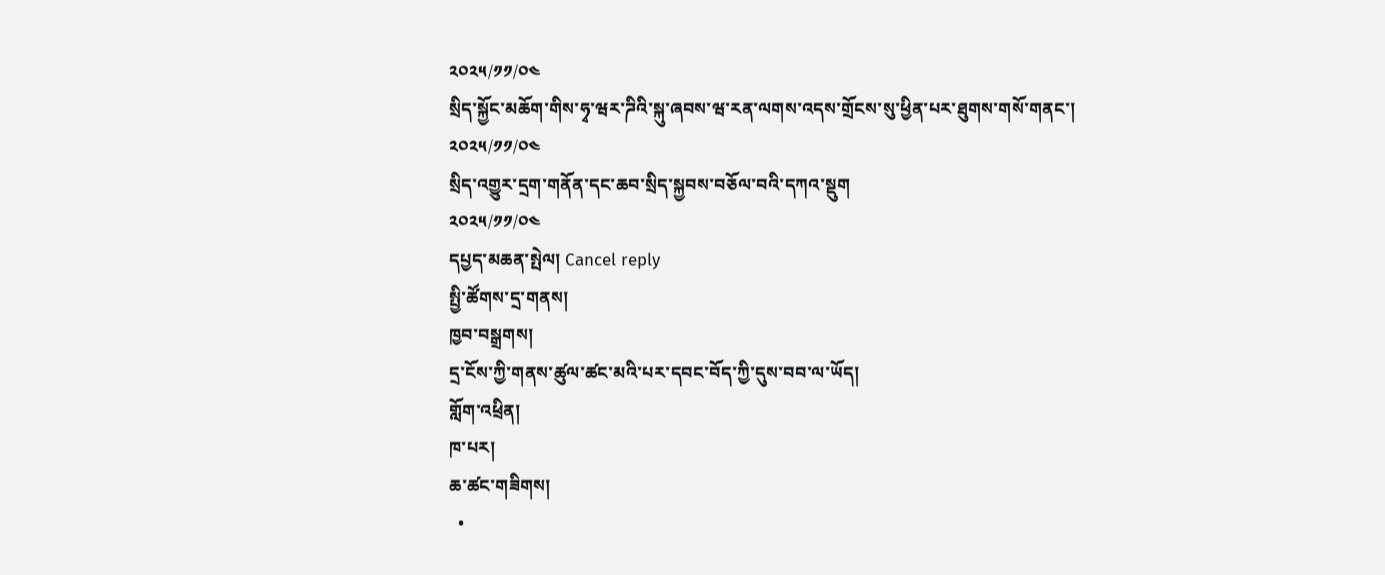༢༠༢༥/༡༡/༠༤
སྲིད་སྐྱོང་མཆོག་གིས་ཧྭ་ཝར་ཌིའི་སྐུ་ཞབས་ཝ་རན་ལགས་འདས་གྲོངས་སུ་ཕྱིན་པར་ཐུགས་གསོ་གནང་།
༢༠༢༥/༡༡/༠༤
སྲིད་འགྱུར་དྲག་གནོན་དང་ཆབ་སྲིད་སྐྱབས་བཅོལ་བའི་དཀའ་སྡུག
༢༠༢༥/༡༡/༠༤
དཔྱད་མཆན་སྤེལ། Cancel reply
སྤྱི་ཚོགས་དྲ་གནས།
ཁྱབ་བསྒྲགས།
དྲ་ངོས་ཀྱི་གནས་ཚུལ་ཚང་མའི་པར་དབང་བོད་ཀྱི་དུས་བབ་ལ་ཡོད།
གློག་འཕྲིན།
ཁ་པར།
ཆ་ཚང་གཟིགས།
  •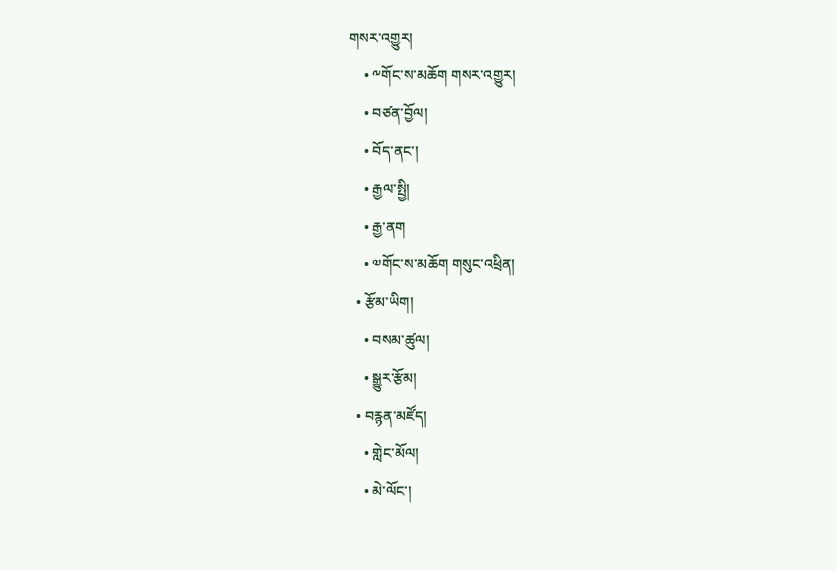གསར་འགྱུར།
    • ༸གོང་ས་མཆོག གསར་འགྱུར།
    • བཙན་བྱོལ།
    • བོད་ནང་།
    • རྒྱལ་སྤྱི།
    • རྒྱ་ནག
    • ༧གོང་ས་མཆོག གསུང་འཕྲིན།
  • རྩོམ་ཡིག།
    • བསམ་ཚུལ།
    • སྒྱུར་རྩོམ།
  • བརྙན་མཛོད།
    • གླེང་མོལ།
    • མེ་ལོང་།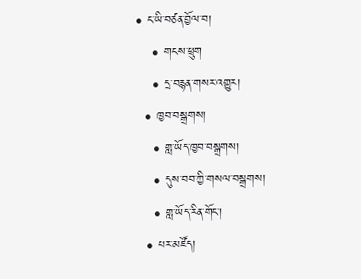• ང་ཡི་བཙན་བྱོལ་བ།
    • གངས་ཕྲུག
    • དྲ་བརྙན་གསར་འགྱུར།
  • ཁྱབ་བསྒྲགས།
    • གླ་ཡོད་ཁྱབ་བསྒྲགས།
    • དུས་བབ་ཀྱི་གསལ་བསྒྲགས།
    • གླ་ཡོད་རིན་གོང་།
  • པར་མཛོད།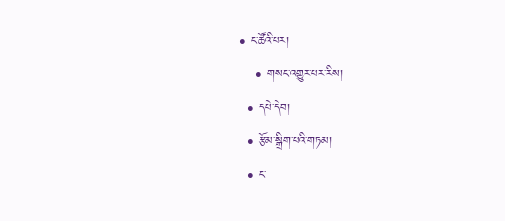• ང་ཚོའི་པར།
    • གསང་འགྱུར་པར་རིས།
  • དཔེ་དེབ།
  • རྩོམ་སྒྲིག་པའི་གཏམ།
  • ང་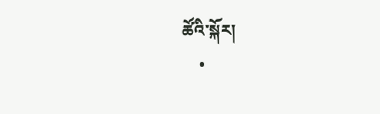ཚོའི་སྐོར།
    •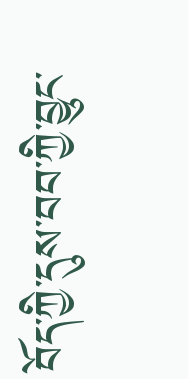བོད་ཀྱི་དུས་བབ་ཀྱི་བྱུང་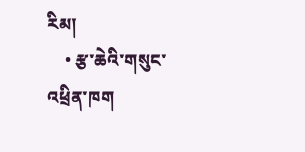རིམ།
    • རྩ་ཆེའི་གསུང་འཕྲིན་ཁག